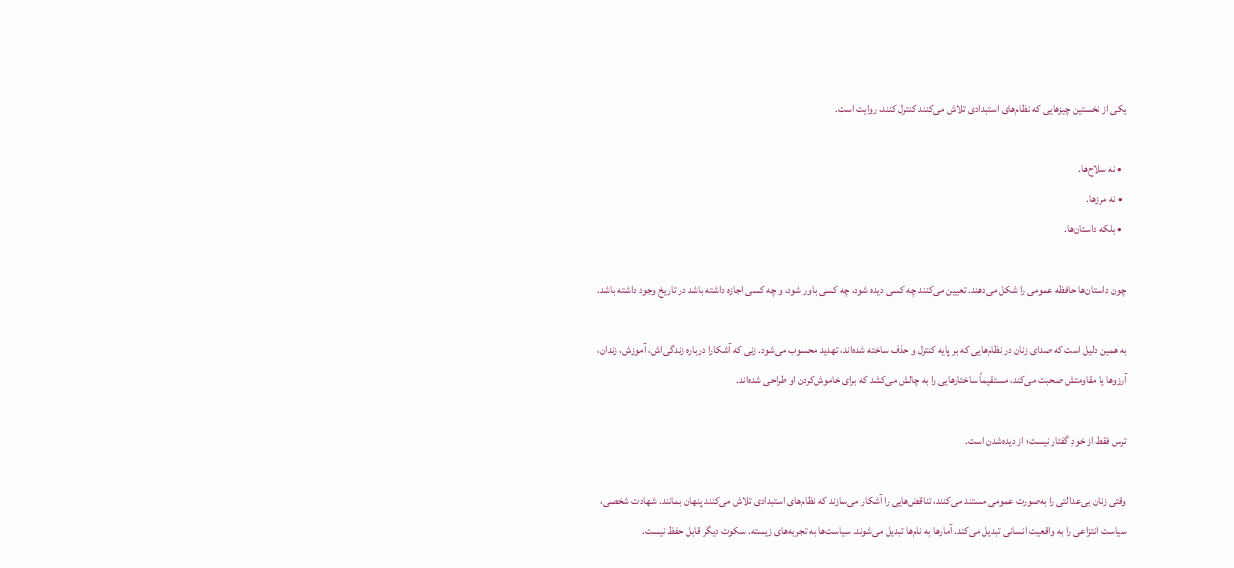یکی از نخستین چیزهایی که نظام‌های استبدادی تلاش می‌کنند کنترل کنند، روایت است.

  • نه سلاح‌ها.
  • نه مرزها.
  • بلکه داستان‌ها.

چون داستان‌ها حافظه عمومی را شکل می‌دهند. تعیین می‌کنند چه کسی دیده شود، چه کسی باور شود، و چه کسی اجازه داشته باشد در تاریخ وجود داشته باشد.

به همین دلیل است که صدای زنان در نظام‌هایی که بر پایه کنترل و حذف ساخته شده‌اند، تهدید محسوب می‌شود. زنی که آشکارا درباره زندگی‌اش، آموزش، زندان، آرزوها یا مقاومتش صحبت می‌کند، مستقیماً ساختارهایی را به چالش می‌کشد که برای خاموش‌کردن او طراحی شده‌اند.

ترس فقط از خودِ گفتار نیست؛ از دیده‌شدن است.

وقتی زنان بی‌عدالتی را به‌صورت عمومی مستند می‌کنند، تناقض‌هایی را آشکار می‌سازند که نظام‌های استبدادی تلاش می‌کنند پنهان بمانند. شهادت شخصی، سیاست انتزاعی را به واقعیت انسانی تبدیل می‌کند. آمارها به نام‌ها تبدیل می‌شوند. سیاست‌ها به تجربه‌های زیسته. سکوت دیگر قابل حفظ نیست.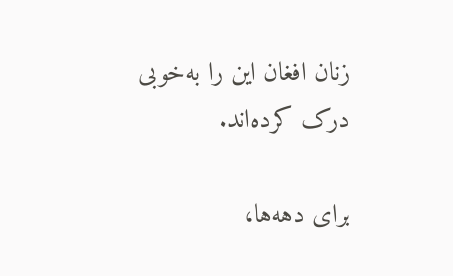زنان افغان این را به‌خوبی درک کرده‌اند.

برای دهه‌ها،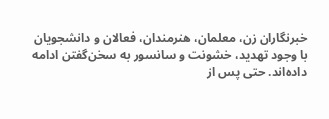خبرنگاران زن، معلمان، هنرمندان، فعالان و دانشجویان با وجود تهدید، خشونت و سانسور به سخن‌گفتن ادامه داده‌اند. حتی پس از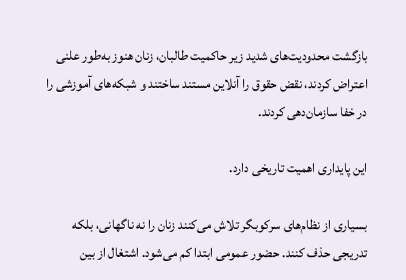بازگشت محدودیت‌های شدید زیر حاکمیت طالبان، زنان هنوز به‌طور علنی اعتراض کردند، نقض حقوق را آنلاین مستند ساختند و شبکه‌های آموزشی را در خفا سازمان‌دهی کردند.

این پایداری اهمیت تاریخی دارد.

بسیاری از نظام‌های سرکوبگر تلاش می‌کنند زنان را نه ناگهانی، بلکه تدریجی حذف کنند. حضور عمومی ابتدا کم می‌شود. اشتغال از بین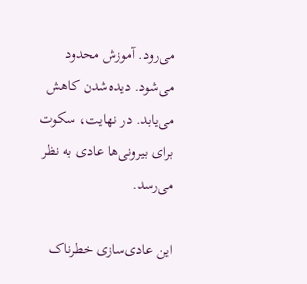می‌رود. آموزش محدود می‌شود. دیده‌شدن کاهش می‌یابد. در نهایت، سکوت برای بیرونی‌ها عادی به نظر می‌رسد.

این عادی‌سازی خطرناک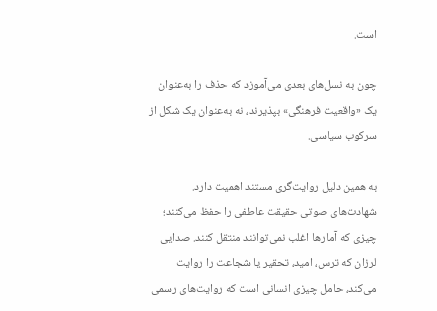است.

چون به نسل‌های بعدی می‌آموزد که حذف را به‌عنوان یک «واقعیت فرهنگی» بپذیرند، نه به‌عنوان یک شکل از سرکوب سیاسی.

به همین دلیل روایت‌گری مستند اهمیت دارد. شهادت‌های صوتی حقیقت عاطفی را حفظ می‌کنند؛ چیزی که آمارها اغلب نمی‌توانند منتقل کنند. صدایی لرزان که ترس، امید، تحقیر یا شجاعت را روایت می‌کند، حامل چیزی انسانی است که روایت‌های رسمی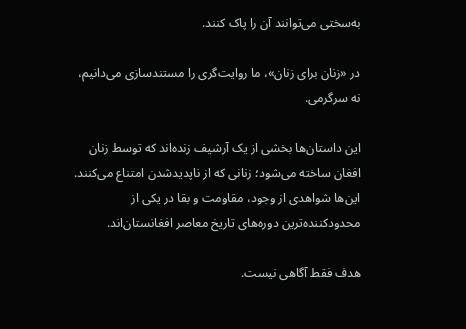به‌سختی می‌توانند آن را پاک کنند.

در «زنان برای زنان»، ما روایت‌گری را مستندسازی می‌دانیم، نه سرگرمی.

این داستان‌ها بخشی از یک آرشیف زنده‌اند که توسط زنان افغان ساخته می‌شود؛ زنانی که از ناپدیدشدن امتناع می‌کنند. این‌ها شواهدی از وجود، مقاومت و بقا در یکی از محدودکننده‌ترین دوره‌های تاریخ معاصر افغانستان‌اند.

هدف فقط آگاهی نیست.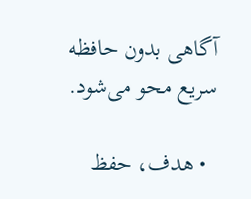آگاهی بدون حافظه سریع محو می‌شود.

  • هدف، حفظ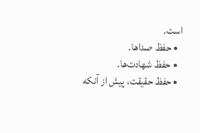است.
  • حفظ صداها.
  • حفظ شهادت‌ها.
  • حفظ حقیقت، پیش از آنکه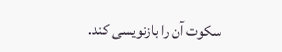سکوت آن را بازنویسی کند.